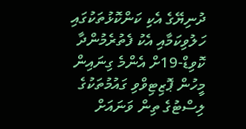ދުނިޔޭގެ އެކި ކަންކޮޅުތަކުގައި ހަލުވިކަމާއި އެކު ފެތުރެމުންދާ ކޮވިޑް-19ށް އެންމެ ގިނައިން މީހުން ޕޮޒިޓިވްވި ގައުމުތަކުގެ ލިސްޓުގެ ތިން ވަނައަށް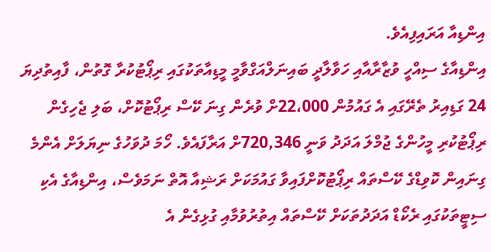އިންޑިއާ އަރައިފިއެވެ.
އިންޑިއާގެ ސިއްހީ ވުޒާރާއާއި ހަވާލާދީ ބައިނަލްއަގްވާމީ މީޑިއާތަކުގައި ރިޕޯޓުކުރާ ގޮތުން، ފާއިތުދިޔަ 24 ގަޑިއިރު ތެރޭގައި އެ ގައުމުން 22،000ށް ވުރެން ގިނަ ކޭސް ރިޕޯޓުކޮށް، ބަލި ޖެހިގެން ރިޕޯޓުކުރި މީހުންގެ ޖުމްލަ އަދަދު ވަނީ 720,346ށް އަރާފައެވެ. ހޯމަ ދުވަހުގެ ނިޔަލަށް އެންމެ ގިނައިން ކޮވިޑްގެ ކޭސްތައް ރިޕޯޓުކޮށްފައިވާ ގައުމަކަށް ރަޝިއާ އޮތް ނަމަވެސް، އިންޑިއާގެ އެކި ސިޓީތަކުގައި ރެކޯޑް އަދަދުތަކަށް ކޭސްތައް އިތުރުވުމާއި ގުޅިގެން އެ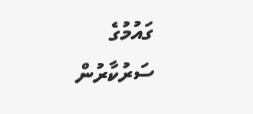ގައުމުގެ ސަރުކާރުން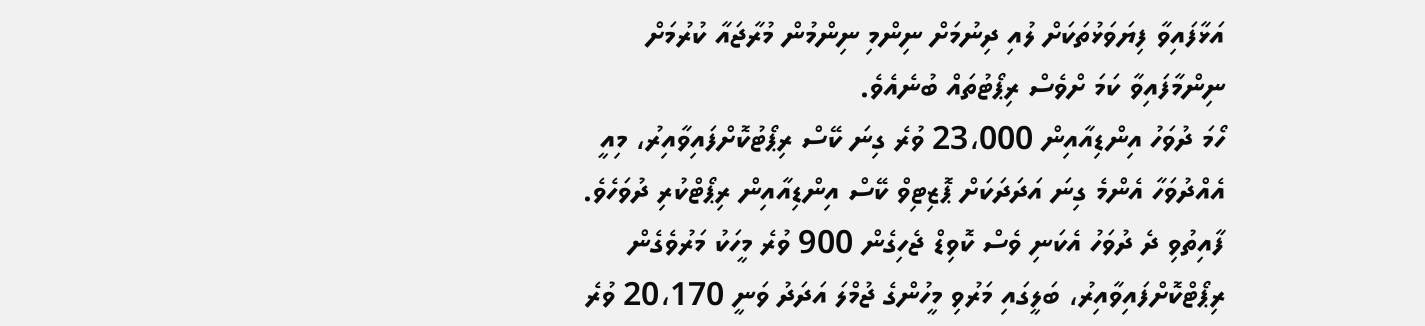އަޅާފައިވާ ފިޔަވަޅުތަކަށް ލުއި ދިނުމަށް ނިންމި ނިންމުން މުރާޖައާ ކުރުމަށް ނިންމާފައިވާ ކަމަ ށްވެސް ރިޕޯޓުތައް ބުނެއެވެ.
ހޯމަ ދުވަހު އިންޑިއާއިން 23،000 ވުރެ ގިނަ ކޭސް ރިޕޯޓުކޮށްފައިވާއިރު، މިއީ އެއްދުވަހާ އެންމެ ގިނަ އަދަދަކަށް ޕޮޒިޓިވް ކޭސް އިންޑިއާއިން ރިޕޯޓްކުރި ދުވަހެވެ. ފާއިތުވި ދެ ދުވަހު އެކަނި ވެސް ކޮވިޑް ޖެހިގެން 900 ވުރެ މީހަކު މަރުވެގެން ރިޕޯޓްކޮށްފައިވާއިރު، ބަލީގައި މަރުވި މީހުންގެ ޖުމްލަ އަދަދު ވަނީ 20،170 ވުރެ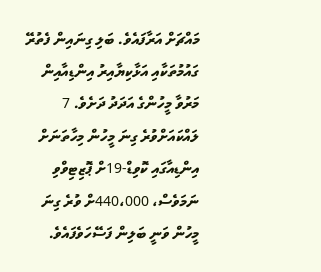މައްޗަށް އަރާފައެވެ. ބަލި ގިނައިން ފެތުރޭ ގައުމުތަކާއި އަޅާކިޔާއިރު އިންޑިއާއިން މަރުވާ މީހުންގެ އަދަދު ދަށެވެ. 7 ލައްކައަށްވުރެ ގިނަ މީހުން މިހާތަނަށް އިންޑިއާގައި ކޮވިޑް-19ށް ޕޮޒިޓިވްވި ނަމަވެސް، 440،000ށް ވުރެ ގިނަ މީހުން ވަނީ ބަލިން ފަސޭހަވެފައެވެ.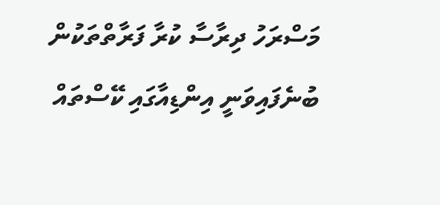މަސްރަހު ދިރާސާ ކުރާ ފަރާތްތަކުން ބުނެފައިވަނީ އިންޑިއާގައި ކޭސްތައް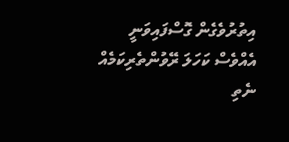އިތުރުވެގެން ގޮސްފައިވަނީ އެއްވެސް ކަހަލަ ރޭވުންތެރިކަމެއް ނެތި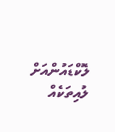ލޮކްޑައުންއަށް ލުއިތަކެއް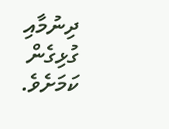ދިނުމާއި ގުޅިގެން ކަމަށެވެ.